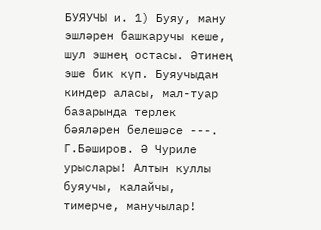БУЯУЧЫ и. 1) Буяу, ману эшләрен башкаручы кеше, шул эшнең остасы. Әтинең эше бик күп. Буяучыдан киндер аласы, мал-туар базарында терлек бәяләрен белешәсе ---. Г.Бәширов. Ә Чуриле урыслары! Алтын куллы буяучы, калайчы, тимерче, манучылар!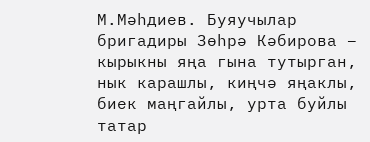М.Мәһдиев. Буяучылар бригадиры Зөһрә Кәбирова – кырыкны яңа гына тутырган, нык карашлы, киңчә яңаклы, биек маңгайлы, урта буйлы татар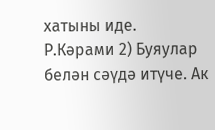хатыны иде. Р.Кәрами 2) Буяулар белән сәүдә итүче. Ак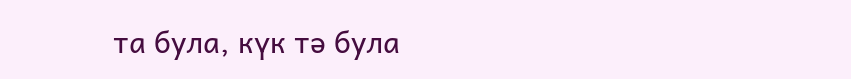та була, күк тә була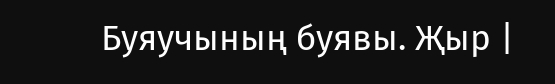Буяучының буявы. Җыр |